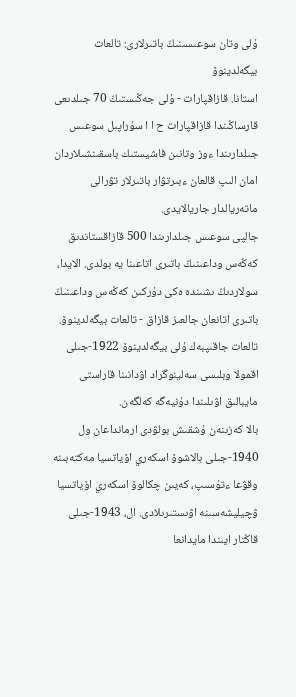ۇلى وتان سوعىسىنىڭ باتىرلارى: تالعات بيگەلدينوۆ
استانا. قازاقپارات - ۇلى جەڭىستىڭ 70 جىلدىعى قارساڭىندا قازاقپارات ح ا ا سۇراپىل سوعىس جىلدارىندا ءوز وتانىن فاشيستىك باسقىنشىلاردان امان الىپ قالعان ءبىرتۋار باتىرلار تۋرالى ماتەريالدار جاريالايدى.
جالپى سوعىس جىلدارىندا 500 قازاقستاندىق كەڭەس وداعىنىڭ باتىرى اتاعىنا يە بولدى. الايدا، سولاردىڭ ىشىندە ەكى دۇركىن كەڭەس وداعىنىڭ باتىرى اتانعان جالعىز قازاق - تالعات بيگەلدينوۆ.
تالعات جاقىپبەك ۇلى بيگەلدينوۆ 1922-جىلى اقمولا وبلىسى سەلينوگراد اۋدانىنا قاراستى مايبالىق اۋىلىندا دۇنيەگە كەلگەن.
بالا كەزىنەن ۇشقىش بولۋدى ارمانداعان ول 1940-جىلى بالاشوۆ اسكەري اۆياتسيا مەكتەبىنە وقۋعا ءتۇسىپ، كەيىن چكالوۆ اسكەري اۆياتسيا ۋچيليشەسىنە اۋىستىرىلادى. ال، 1943-جىلى قاڭتار ايىندا مايدانعا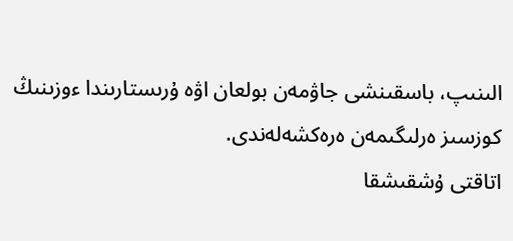الىنىپ، باسقىنشى جاۋمەن بولعان اۋە ۇرىستارىندا ءوزىنىڭ كوزسىز ەرلىگىمەن ەرەكشەلەندى.
اتاقتى ۇشقىشقا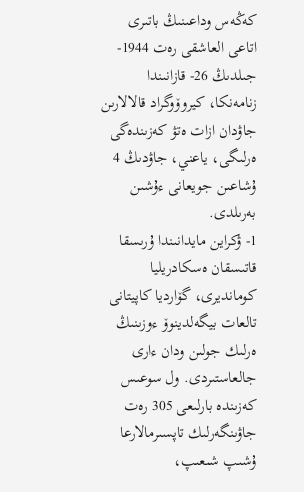كەڭەس وداعىنىڭ باتىرى اتاعى العاشقى رەت 1944-جىلدىڭ 26- قازانىندا زنامەنكا، كيروۆوگراد قالالارىن جاۋدان ازات ەتۋ كەزىندەگى ەرلىگى، ياعني، جاۋدىڭ 4 ۇشاعىن جويعانى ءۇشىن بەرىلدى.
1- ۋكراين مايدانىندا ۇرىسقا قاتىسقان ەسكادريليا كومانديرى، گۆارديا كاپيتانى تالعات بيگەلدينوۆ ءوزىنىڭ ەرلىك جولىن ودان ءارى جالعاستىردى. ول سوعىس كەزىندە بارلىعى 305 رەت جاۋىنگەرلىك تاپسىرمالارعا ۇشىپ شىعىپ،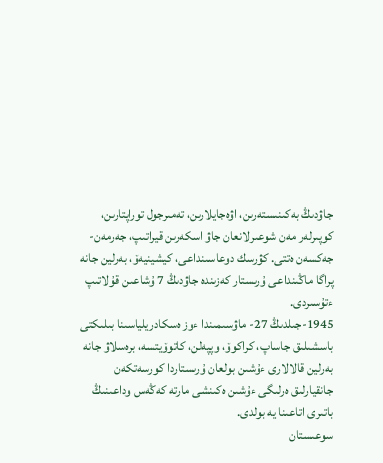جاۋدىڭ بەكىنىستەرىن، اۋەجايلارىن، تەمىرجول توراپتارىن، كوپىرلەر مەن شوعىرلانعان جاۋ اسكەرىن قيراتىپ، جەرمەن-جەكسەن ەتتى. كۋرسك دوعاسىنداعى، كيشينيەۆ، بەرلين جانە پراگا ماڭىنداعى ۇرىستار كەزىندە جاۋدىڭ 7 ۇشاعىن قۇلاتىپ ءتۇسىردى.
1945-جىلدىڭ 27- ماۋسىمىندا ءوز ەسكادريلياسىنا بىلىكتى باسشىلىق جاساپ، كراكوۆ، وپپەلن، كاتوۆيتسە، برەسلاۋ جانە بەرلين قالالارى ءۇشىن بولعان ۇرىستاردا كورسەتكەن جانقيارلىق ەرلىگى ءۇشىن ەكىنشى مارتە كەڭەس وداعىنىڭ باتىرى اتاعىنا يە بولدى.
سوعىستان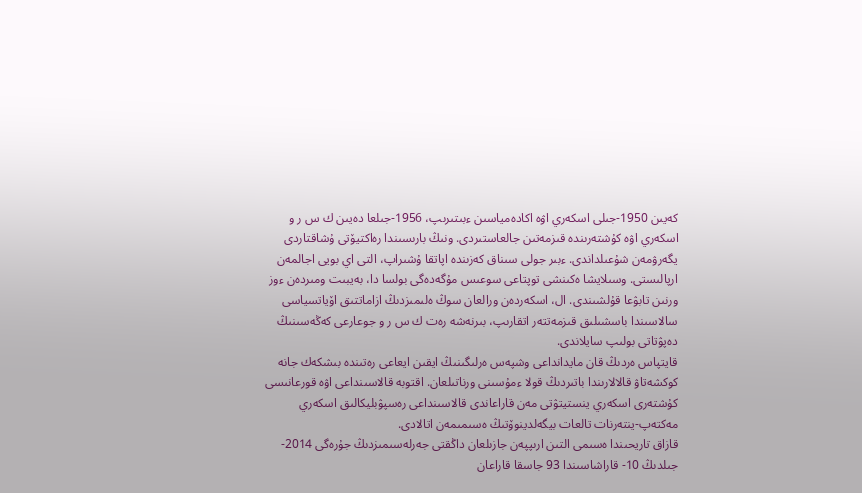كەيىن 1950-جىلى اسكەري اۋە اكادەمياسىن ءبىتىرىپ، 1956-جىلعا دەيىن ك س ر و اسكەري اۋە كۇشتەرىندە قىزمەتىن جالعاستىردى. ونىڭ بارىسىندا رەاكتيۆتى ۇشاقتاردى يگەرۋمەن شۇعىلداندى. ءبىر جولى سىناق كەزىندە اپاتقا ۇشىراپ، التى اي بويى اجالمەن ارپالىستى. وسىلايشا ەكىنشى توپتاعى سوعىس مۇگەدەگى بولسا دا، بەيبىت ومىردەن ءوز ورنىن تابۋعا قۇلشىندى. ال، اسكەردەن ورالعان سوڭ ەلىمىزدىڭ ازاماتتىق اۆياتسياسى سالاسىندا باسشىلىق قىزمەتتەر اتقارىپ، بىرنەشە رەت ك س ر و جوعارعى كەڭەسىنىڭ دەپۋتاتى بولىپ سايلاندى.
قايتپاس ەردىڭ قان مايدانداعى وشپەس ەرلىگىنىڭ ايقىن ايعاعى رەتىندە بىشكەك جانە كوكشەتاۋ قالالارىندا باتىردىڭ قولا ءمۇسىنى ورناتىلعان. اقتوبە قالاسىنداعى اۋە قورعانىسى كۇشتەرى اسكەري ينستيتۋتى مەن قاراعاندى قالاسىنداعى رەسپۋبليكالىق اسكەري مەكتەپ-ينتەرنات تالعات بيگەلدينوۆتىڭ ەسىمىمەن اتالادى.
قازاق تاريحىندا ەسىمى التىن ارىپپەن جازىلعان داڭقتى جەرلەسىمىزدىڭ جۇرەگى 2014-جىلدىڭ 10- قاراشاسىندا 93 جاسقا قاراعان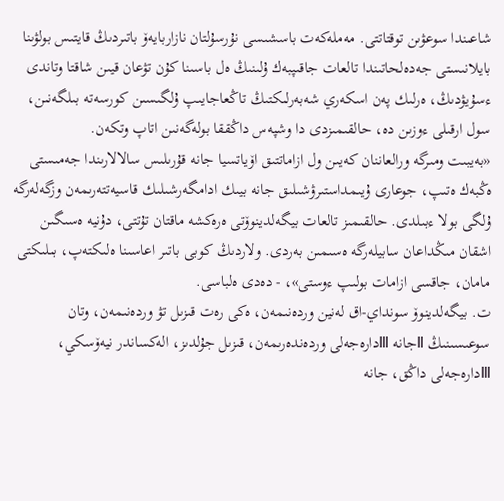شاعىندا سوعۋىن توقتاتتى. مەملەكەت باسشىسى نۇرسۇلتان نازاربايەۆ باتىردىڭ قايتىس بولۋىنا بايلانىستى جەدەلحاتىندا تالعات جاقىپبەك ۇلىنىڭ ەل باسىنا كۇن تۋعان قيىن شاقتا وتاندى ءسۇيۋدىڭ، ەرلىك پەن اسكەري شەبەرلىكتىڭ تاڭعاجايىپ ۇلگىسىن كورسەتە بىلگەنىن، سول ارقىلى ءوزىن دە، حالقىمىزدى دا وشپەس داڭققا بولەگەنىن اتاپ وتكەن.
«بەيبىت ومىرگە ورالعاننان كەيىن ول ازاماتتىق اۆياتسيا جانە قۇرىلىس سالالارىندا جەمىستى ەڭبەك ەتىپ، جوعارى ۇيىمداستىرۋشىلىق جانە بيىك ادامگەرشىلىك قاسيەتتەرىمەن وزگەلەرگە ۇلگى بولا ءبىلدى. حالقىمىز تالعات بيگەلدينوۆتى ەرەكشە ماقتان تۇتتى، دۇنيە ەسىگىن اشقان مىڭداعان سابيلەرگە ەسىمىن بەردى. ولاردىڭ كوبى باتىر اعاسىنا ەلىكتەپ، بىلىكتى مامان، جاقسى ازامات بولىپ ءوستى»، - دەدى ەلباسى.
ت. بيگەلدينوۆ سونداي-اق لەنين وردەنىمەن، ەكى رەت قىزىل تۋ وردەنىمەن، وتان سوعىسىنىڭ Ⅱجانە Ⅲدارەجەلى وردەندەرىمەن، قىزىل جۇلدىز، الەكساندر نيەۆسكي، Ⅲدارەجەلى داڭق، جانە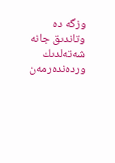وزگە دە وتاندىق جانە شەتەلدىك وردەندەرمەن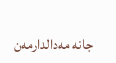جانە مەدالدارمەن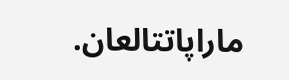ماراپاتتالعان.